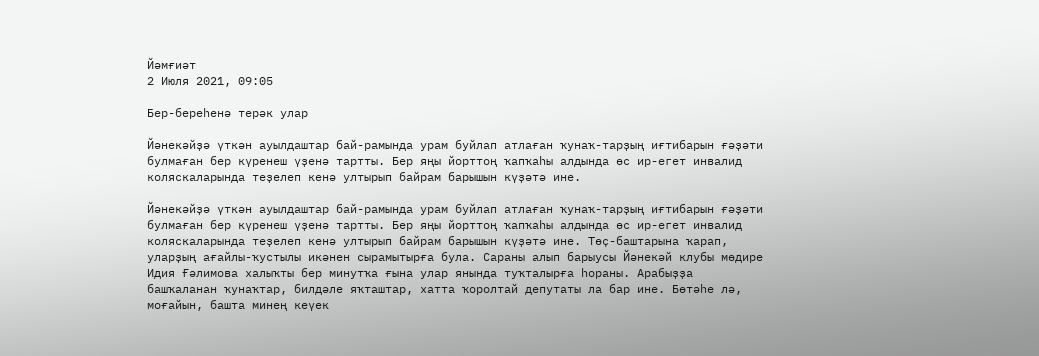Йәмғиәт
2 Июля 2021, 09:05

Бер-береһенә терәк улар

Йәнекәйҙә үткән ауылдаштар бай-рамында урам буйлап атлаған ҡунаҡ-тарҙың иғтибарын ғәҙәти булмаған бер күренеш үҙенә тартты. Бер яңы йорттоң ҡапҡаһы алдында өс ир-егет инвалид коляскаларында теҙелеп кенә ултырып байрам барышын күҙәтә ине.

Йәнекәйҙә үткән ауылдаштар бай-рамында урам буйлап атлаған ҡунаҡ-тарҙың иғтибарын ғәҙәти булмаған бер күренеш үҙенә тартты. Бер яңы йорттоң ҡапҡаһы алдында өс ир-егет инвалид коляскаларында теҙелеп кенә ултырып байрам барышын күҙәтә ине. Төҫ-баштарына ҡарап, уларҙың ағайлы-ҡустылы икәнен сырамытырға була. Сараны алып барыусы Йәнекәй клубы мөдире Идия Ғәлимова халыҡты бер минутҡа ғына улар янында туҡталырға һораны. Арабыҙҙа башҡаланан ҡунаҡтар, билдәле яҡташтар, хатта ҡоролтай депутаты ла бар ине. Бөтәһе лә, моғайын, башта минең кеүек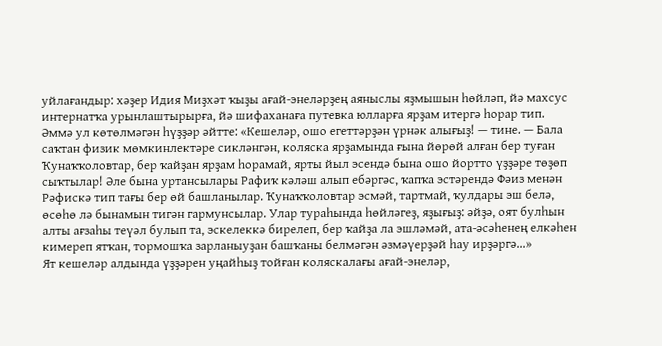уйлағандыр: хәҙер Идия Миҙхәт ҡыҙы ағай-энеләрҙең аяныслы яҙмышын һөйләп, йә махсус интернатҡа урынлаштырырға, йә шифаханаға путевка юлларға ярҙам итергә һорар тип. Әммә ул көтөлмәгән һүҙҙәр әйтте: «Кешеләр, ошо егеттәрҙән үрнәк алығыҙ! — тине. — Бала саҡтан физик мөмкинлектәре сикләнгән, коляска ярҙамында ғына йөрөй алған бер туған Ҡунаҡҡоловтар, бер ҡайҙан ярҙам һорамай, ярты йыл эсендә бына ошо йортто үҙҙәре төҙөп сыҡтылар! Әле бына уртансылары Рафиҡ кәләш алып ебәргәс, ҡапҡа эстәрендә Фәиз менән Рәфискә тип тағы бер өй башланылар. Ҡунаҡҡоловтар эсмәй, тартмай, ҡулдары эш белә, өсөһө лә бынамын тигән гармунсылар. Улар тураһында һөйләгеҙ, яҙығыҙ: әйҙә, оят булһын алты ағзаһы теүәл булып та, эскелеккә бирелеп, бер ҡайҙа ла эшләмәй, ата-әсәһенең елкәһен кимереп ятҡан, тормошҡа зарланыуҙан башҡаны белмәгән әзмәүерҙәй һау ирҙәргә...»
Ят кешеләр алдында үҙҙәрен уңайһыҙ тойған коляскалағы ағай-энеләр,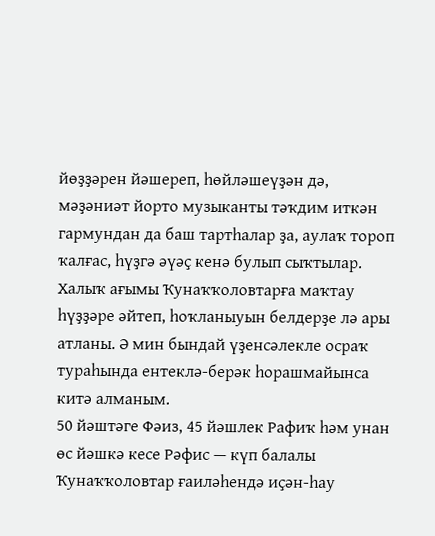йөҙҙәрен йәшереп, һөйләшеүҙән дә, мәҙәниәт йорто музыканты тәҡдим иткән гармундан да баш тартһалар ҙа, аулаҡ тороп ҡалғас, һүҙгә әүәҫ кенә булып сыҡтылар. Халыҡ ағымы Ҡунаҡҡоловтарға маҡтау һүҙҙәре әйтеп, һоҡланыуын белдерҙе лә ары атланы. Ә мин бындай үҙенсәлекле осраҡ тураһында ентеклә-берәк һорашмайынса китә алманым.
50 йәштәге Фәиз, 45 йәшлек Рафиҡ һәм унан өс йәшкә кесе Рәфис — күп балалы Ҡунаҡҡоловтар ғаиләһендә иҫән-һау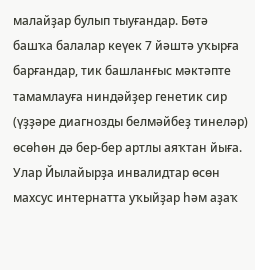малайҙар булып тыуғандар. Бөтә башҡа балалар кеүек 7 йәштә уҡырға барғандар, тик башланғыс мәктәпте тамамлауға ниндәйҙер генетик сир (үҙҙәре диагнозды белмәйбеҙ тинеләр) өсөһөн дә бер-бер артлы аяҡтан йыға. Улар Йылайырҙа инвалидтар өсөн махсус интернатта уҡыйҙар һәм аҙаҡ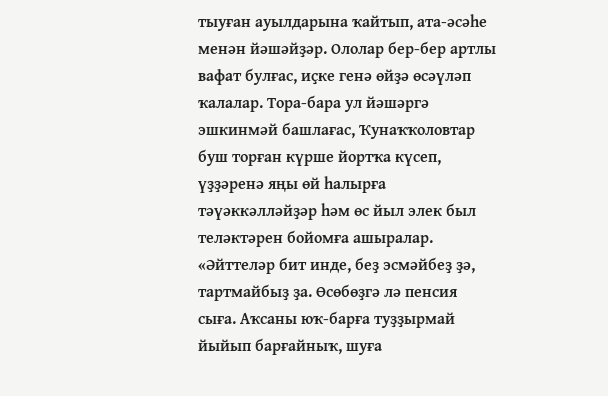тыуған ауылдарына ҡайтып, ата-әсәһе менән йәшәйҙәр. Ололар бер-бер артлы вафат булғас, иҫке генә өйҙә өсәүләп ҡалалар. Тора-бара ул йәшәргә эшкинмәй башлағас, Ҡунаҡҡоловтар буш торған күрше йортҡа күсеп, үҙҙәренә яңы өй һалырға тәүәккәлләйҙәр һәм өс йыл элек был теләктәрен бойомға ашыралар.
«Әйттеләр бит инде, беҙ эсмәйбеҙ ҙә, тартмайбыҙ ҙа. Өсөбөҙгә лә пенсия сыға. Аҡсаны юҡ-барға туҙҙырмай йыйып барғайныҡ, шуға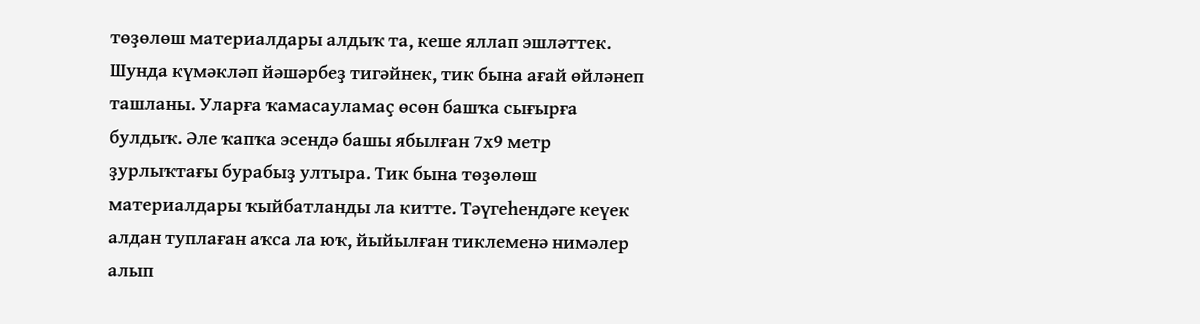төҙөлөш материалдары алдыҡ та, кеше яллап эшләттек. Шунда күмәкләп йәшәрбеҙ тигәйнек, тик бына ағай өйләнеп ташланы. Уларға ҡамасауламаҫ өсөн башҡа сығырға булдыҡ. Әле ҡапҡа эсендә башы ябылған 7х9 метр ҙурлыҡтағы бурабыҙ ултыра. Тик бына төҙөлөш материалдары ҡыйбатланды ла китте. Тәүгеһендәге кеүек алдан туплаған аҡса ла юҡ, йыйылған тиклеменә нимәлер алып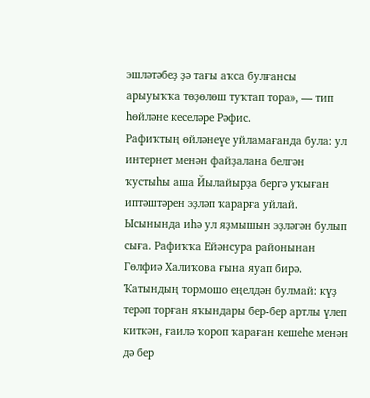эшләтәбеҙ ҙә тағы аҡса булғансы арыуыҡҡа төҙөлөш туҡтап тора», — тип һөйләне кеселәре Рәфис.
Рафиҡтың өйләнеүе уйламағанда була: ул интернет менән файҙалана белгән ҡустыһы аша Йылайырҙа бергә уҡыған иптәштәрен эҙләп ҡарарға уйлай. Ысынында иһә ул яҙмышын эҙләгән булып сыға. Рафиҡҡа Ейәнсура районынан Гөлфиә Халиҡова ғына яуап бирә. Ҡатындың тормошо еңелдән булмай: күҙ терәп торған яҡындары бер-бер артлы үлеп киткән, ғаилә ҡороп ҡараған кешеһе менән дә бер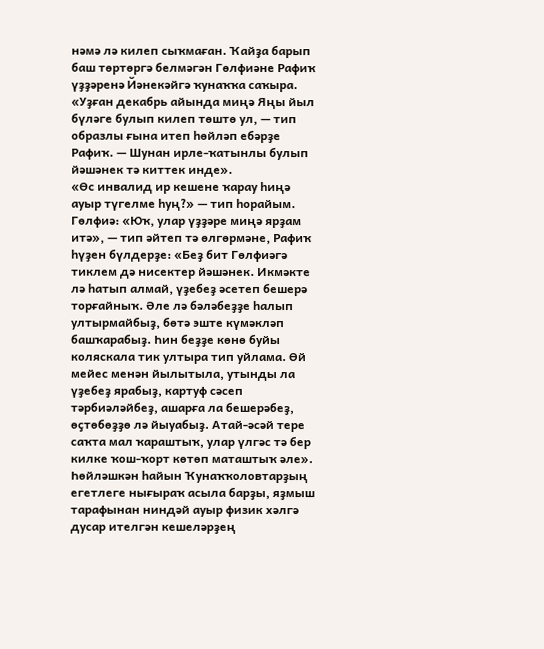нәмә лә килеп сыҡмаған. Ҡайҙа барып баш төртөргә белмәгән Гөлфиәне Рафиҡ үҙҙәренә Йәнекәйгә ҡунаҡҡа саҡыра. «Уҙған декабрь айында миңә Яңы йыл бүләге булып килеп төштө ул, — тип образлы ғына итеп һөйләп ебәрҙе Рафиҡ. — Шунан ирле-ҡатынлы булып йәшәнек тә киттек инде».
«Өс инвалид ир кешене ҡарау һиңә ауыр түгелме һуң?» — тип һорайым. Гөлфиә: «Юҡ, улар үҙҙәре миңә ярҙам итә», — тип әйтеп тә өлгөрмәне, Рафиҡ һүҙен бүлдерҙе: «Беҙ бит Гөлфиәгә тиклем дә нисектер йәшәнек. Икмәкте лә һатып алмай, үҙебеҙ әсетеп бешерә торғайныҡ. Әле лә бәләбеҙҙе һалып ултырмайбыҙ, бөтә эште күмәкләп башҡарабыҙ. Һин беҙҙе көнө буйы коляскала тик ултыра тип уйлама. Өй мейес менән йылытыла, утынды ла үҙебеҙ ярабыҙ, картуф сәсеп тәрбиәләйбеҙ, ашарға ла бешерәбеҙ, өҫтөбөҙҙө лә йыуабыҙ. Атай-әсәй тере саҡта мал ҡараштыҡ, улар үлгәс тә бер килке ҡош-ҡорт көтөп маташтыҡ әле».
Һөйләшкән һайын Ҡунаҡҡоловтарҙың егетлеге нығыраҡ асыла барҙы, яҙмыш тарафынан ниндәй ауыр физик хәлгә дусар ителгән кешеләрҙең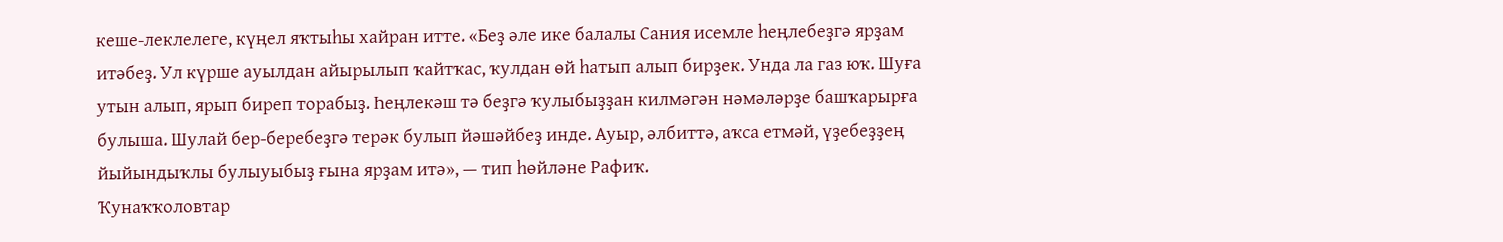кеше-леклелеге, күңел яҡтыһы хайран итте. «Беҙ әле ике балалы Сания исемле һеңлебеҙгә ярҙам итәбеҙ. Ул күрше ауылдан айырылып ҡайтҡас, ҡулдан өй һатып алып бирҙек. Унда ла газ юҡ. Шуға утын алып, ярып биреп торабыҙ. Һеңлекәш тә беҙгә ҡулыбыҙҙан килмәгән нәмәләрҙе башҡарырға булыша. Шулай бер-беребеҙгә терәк булып йәшәйбеҙ инде. Ауыр, әлбиттә, аҡса етмәй, үҙебеҙҙең йыйындыҡлы булыуыбыҙ ғына ярҙам итә», — тип һөйләне Рафиҡ.
Ҡунаҡҡоловтар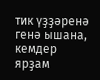тик үҙҙәренә генә ышана, кемдер ярҙам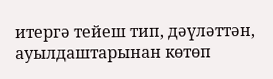итергә тейеш тип, дәүләттән, ауылдаштарынан көтөп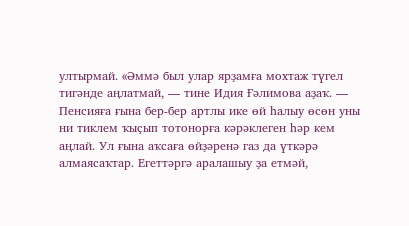ултырмай. «Әммә был улар ярҙамға мохтаж түгел тигәнде аңлатмай, — тине Идия Ғәлимова аҙаҡ. — Пенсияға ғына бер-бер артлы ике өй һалыу өсөн уны ни тиклем ҡыҫып тотонорға кәрәклеген һәр кем аңлай. Ул ғына аҡсаға өйҙәренә газ да үткәрә алмаясаҡтар. Егеттәргә аралашыу ҙа етмәй,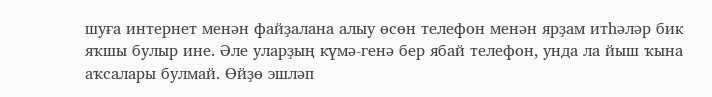шуға интернет менән файҙалана алыу өсөн телефон менән ярҙам итһәләр бик яҡшы булыр ине. Әле уларҙың күмә-генә бер ябай телефон, унда ла йыш ҡына аҡсалары булмай. Өйҙө эшләп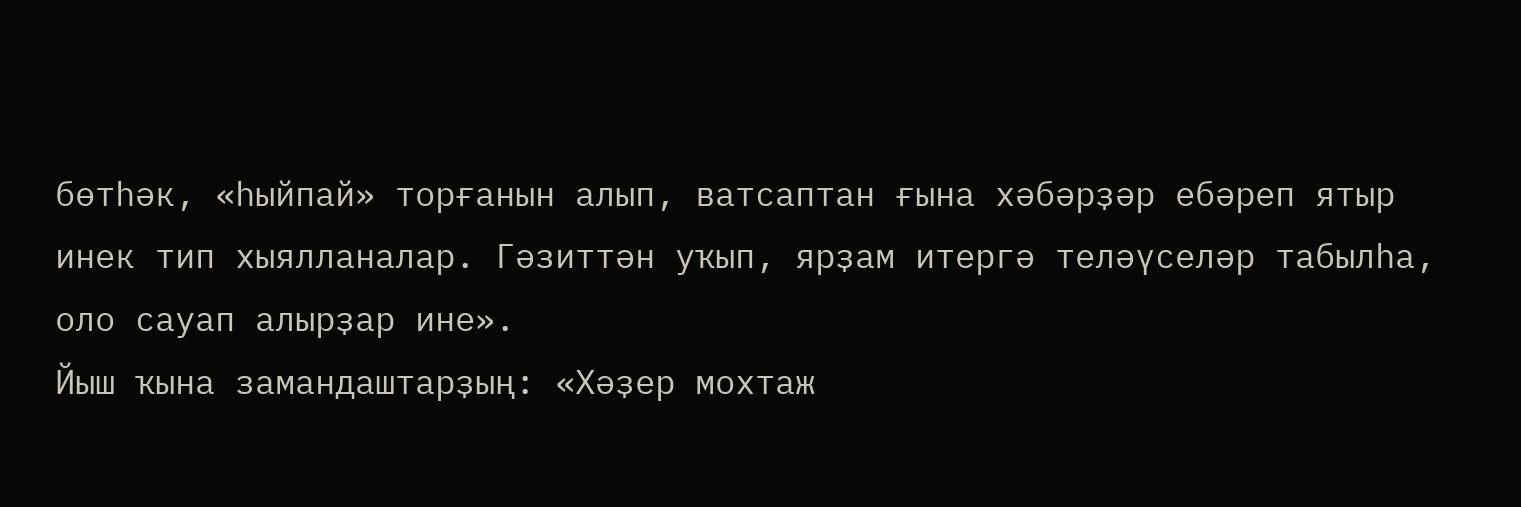бөтһәк, «һыйпай» торғанын алып, ватсаптан ғына хәбәрҙәр ебәреп ятыр инек тип хыялланалар. Гәзиттән уҡып, ярҙам итергә теләүселәр табылһа, оло сауап алырҙар ине».
Йыш ҡына замандаштарҙың: «Хәҙер мохтаж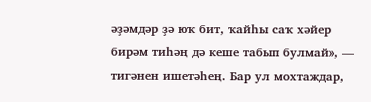әҙәмдәр ҙә юҡ бит, ҡайһы саҡ хәйер бирәм тиһәң дә кеше табып булмай», — тигәнен ишетәһең. Бар ул мохтаждар,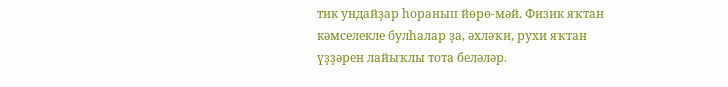тик ундайҙар һоранып йөрө-мәй. Физик яҡтан кәмселекле булһалар ҙа, әхләҡи, рухи яҡтан үҙҙәрен лайыҡлы тота беләләр.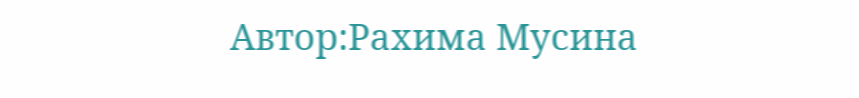Автор:Рахима Мусина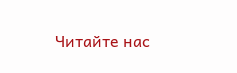Читайте нас